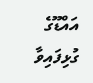އައްޑޫގެ ގުޅިފައިވާ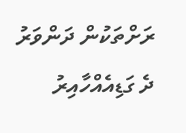ރަށްތަކުން ދަންވަރު ދެ ގަޑިއެއްހާއިރު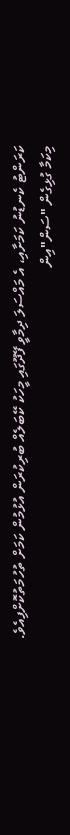ކަރަންޓު ކެނޑުނު ކަމަށާއި، އެ މައްސަލަ ދިމާވީ ފޭދޫގައި މީހަކު ކޭބަލެއް ބުރިކުރަން އުޅުމުން ކަމަށް ތުހުމަތުކޮށްފިއެވެ.
މިކަމާ ގުޅިގެން "ސަން"އިން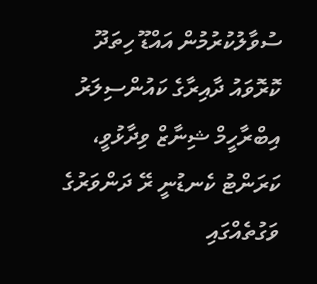ސުވާލުކުރުމުން އައްޑޫ ހިތަދޫ ކޮރޮވައު ދާއިރާގެ ކައުންސިލަރު އިބްރާހީމް ޝިނާޒް ވިދާޅުވީ، ކަރަންޓު ކެނޑުނީ ރޭ ދަންވަރުގެ ވަގުތެއްގައި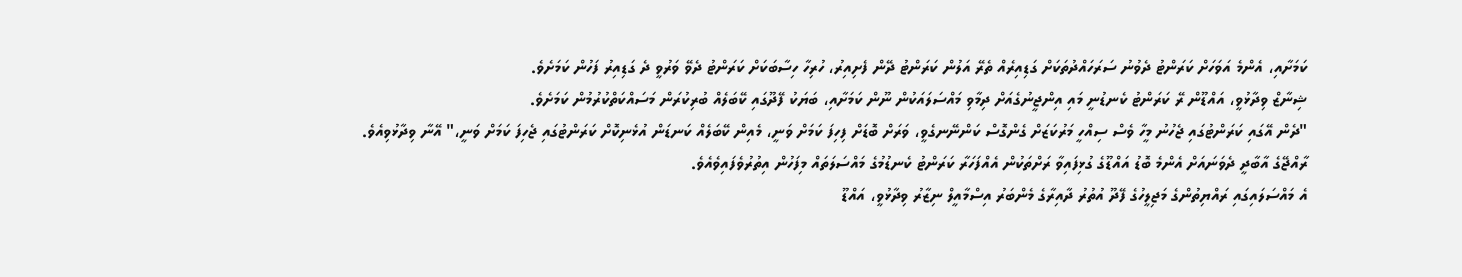ކަމަށާއި، އެންމެ އަވަހަށް ކަރަންޓު ދެވުނު ސަރަހައްދުތަކަށް ގަޑިއިރެއް ތެރޭ އަލުން ކަރަންޓު ދޭން ފެށިއިރު، ހުރިހާ ހިސާބަކަށް ކަރަންޓު ދެވޭ ވަރުވީ ދެ ގަޑިއިރު ފަހުން ކަމަށެވެ.
ޝިނާޒް ވިދާޅުވީ، އައްޑޫން ރޭ ކަރަންޓު ކެނޑުނީ މައި އިންޖީނުގެއަށް ދިމާވި މައްސަލައަކުން ނޫން ކަމަށާއި، ބަޔަކު ފޭދޫގައި ކޭބަލެއް ބުރިކުރަން މަސައްކަތްކުރުމުން ކަމަށެވެ.
"ދެން އޭގައި ކަރަންޓުގައި ޖެހުނު މީހާ ވެސް ސިއްހީ މަރުކަޒަށް ގެންގޮސް ކަންނޭނގެވީ، ވަރަށް ބޮޑަށް ފިހިފަ ކަމަށް ވަނީ، މެއިން ކޭބަލެއް ކަނޑަން އުޅެނިކޮށް ކަރަންޓުގައި ޖެހިފަ ކަމަށް ވަނީ،" އޭނާ ވިދާޅުވިއެވެ.
ރާއްޖޭގެ އާބާދީ ދެވަނައަށް އެންމެ ބޮޑު އައްޑޫގެ ގުޅިފައިވާ ރަށްތަކުން އެއްފަހަރާ ކަރަންޓު ކެނޑުމުގެ މައްސަލަތައް މިފަހުން އިތުރުވެފައިވެއެވެ.
އެ މައްސަލައިގައި ރައްޔިތުންގެ މަޖިލީހުގެ ފޭދޫ އުތުރު ދާއިރާގެ މެންބަރު އިސްމާއީލް ނިޒާރު ވިދާޅުވީ، އައްޑޫ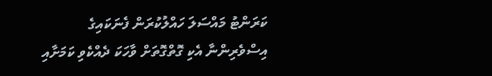ކަރަންޓު މައްސަލަ ހައްލުކުރަން ފެނަކައިގެ އިސްވެރިންނާ އެކި ގޮތްގޮތަށް ވާހަކަ ދެއްކެވި ކަމަށާއި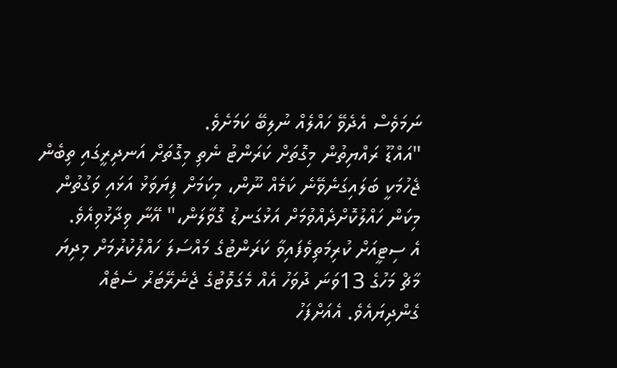ނަމަވެސް އެދެވޭ ހައްލެއް ނުލިބޭ ކަމަށެވެ.
"އައްޑޫ ރައްޔިތުން މިގޮތަށް ކަރަންޓު ނެތި މިގޮތަށް އަނދިރީގައި ތިބެން ޖެހުމަކީ ބަލައިގަނެވޭނެ ކަމެއް ނޫން، މިކަމަށް ފިޔަވަޅު އަޅައި ވަގުތުން މިކަން ހައްލުކޮށްދެއްވުމަށް އަޅުގަނޑު ގޮވާލަން،" އޭނާ ވިދާޅުވިއެވެ.
އެ ސިޓީއަށް ކުރިމަތިވެފައިވާ ކަރަންޓުގެ މައްސަލަ ހައްލުކުރުމަށް މިދިޔަ މާޗް މަހުގެ 13ވަނަ ދުވަހު އެއް މެގަވޮޓުގެ ޖެނެރޭޓަރު ސެޓެއް ގެންދިޔައެވެ. އެއަށްފަހު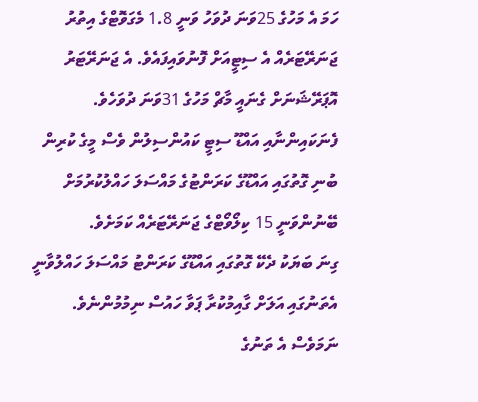ހަމަ އެ މަހުގެ 25ވަނަ ދުވަހު ވަނީ 1.8 މެގަވޮޓްގެ އިތުރު ޖަނަރޭޓަރެއް އެ ސިޓީއަށް ފޮނުވައިފައެވެ. އެ ޖަނަރޭޓަރު އޮޕަރޭޝަނަށް ގެނައީ މާޗް މަހުގެ 31ވަނަ ދުވަހެވެ.
ފެނަކައިންނާއި އައްޑޫ ސިޓީ ކައުންސިލުން ވެސް މީގެ ކުރިން ބުނި ގޮތުގައި އައްޑޫގެ ކަރަންޓުގެ މައްސަލަ ހައްލުކުރުމަށް ބޭނުންވަނީ 15 ކިލޯވޯޓްގެ ޖަނަރޭޓަރެއް ކަމަށެވެ.
ގިނަ ބަޔަކު ދެކޭ ގޮތުގައި އައްޑޫގެ ކަރަންޓު މައްސަލަ ހައްލުވާނީ އެތަނުގައި އަލަށް ގާއިމުކުރާ ޕަވާ ހައުސް ނިމުމުންނެވެ. ނަމަވެސް އެ ތަނުގެ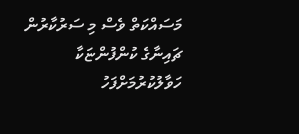މަސައްކަތް ވެސް މި ސަރުކާރުން ޗައިނާގެ ކުންފުންޏަކާ ހަވާލުކުރުމަށްފަހު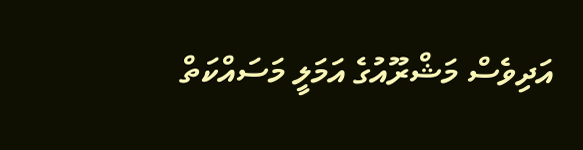އަދިވެސް މަޝްރޫއުގެ އަމަލީ މަސައްކަތް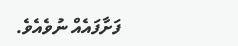ފަށާފައެއް ނުވެއެވެ.